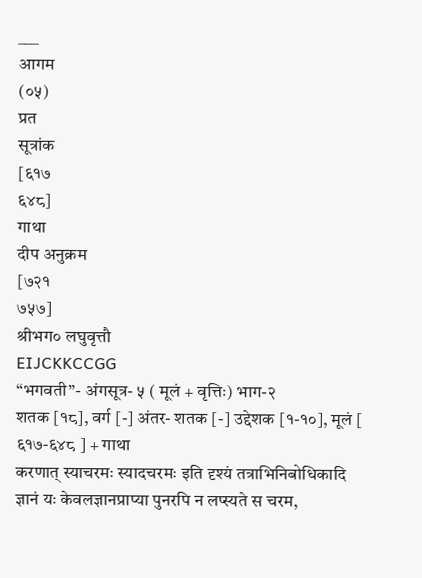___
आगम
(०५)
प्रत
सूत्रांक
[६१७
६४८]
गाथा
दीप अनुक्रम
[७२१
७५७]
श्रीभग० लघुवृत्तौ
EIJCKKCCGG
“भगवती”- अंगसूत्र- ५ ( मूलं + वृत्तिः) भाग-२
शतक [१८], वर्ग [-] अंतर- शतक [-] उद्देशक [१-१०], मूलं [ ६१७-६४८ ] + गाथा
करणात् स्याचरमः स्यादचरमः इति दृश्यं तत्राभिनिबोधिकादि ज्ञानं यः केवलज्ञानप्राप्या पुनरपि न लप्स्यते स चरम,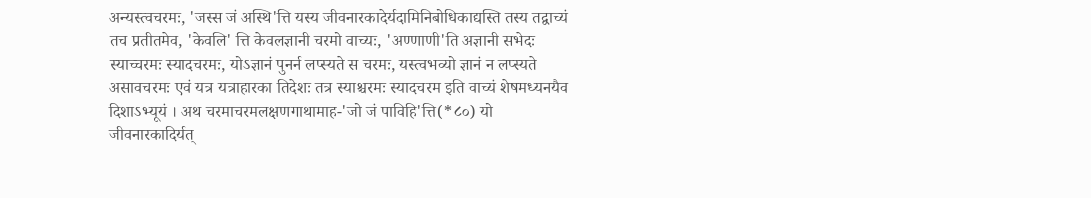अन्यस्त्वचरमः, 'जस्स जं अस्थि'त्ति यस्य जीवनारकादेर्यदामिनिबोधिकाद्यस्ति तस्य तद्वाच्यं तच प्रतीतमेव, 'केवलि' त्ति केवलज्ञानी चरमो वाच्यः, 'अण्णाणी'ति अज्ञानी सभेदः स्याच्चरमः स्यादचरमः, योऽज्ञानं पुनर्न लप्स्यते स चरमः, यस्त्वभव्यो ज्ञानं न लप्स्यते असावचरमः एवं यत्र यत्राहारका तिदेशः तत्र स्याश्चरमः स्यादचरम इति वाच्यं शेषमध्यनयैव दिशाऽभ्यूयं । अथ चरमाचरमलक्षणगाथामाह-'जो जं पाविहि'त्ति(*८०) यो जीवनारकादिर्यत्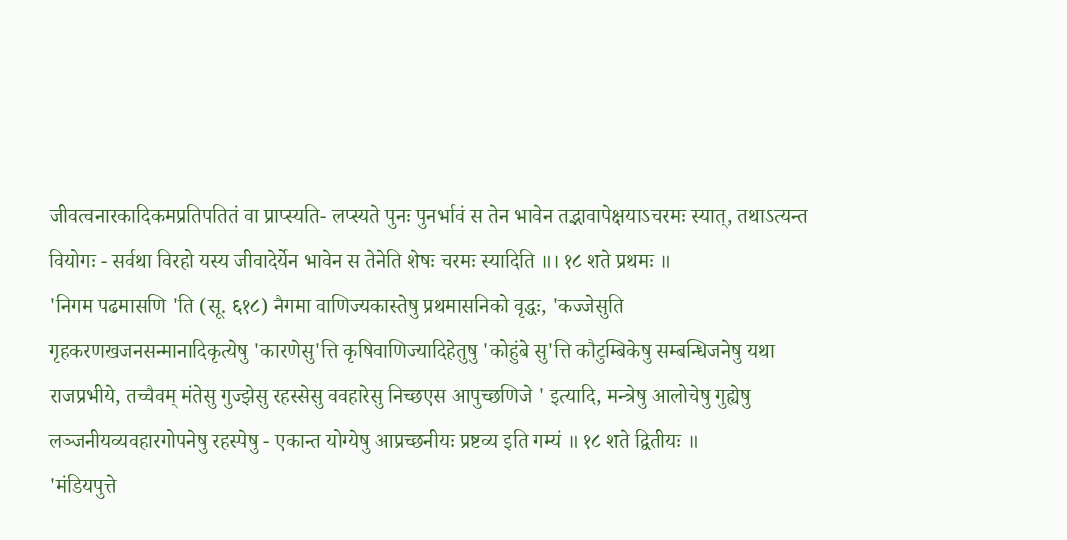जीवत्वनारकादिकमप्रतिपतितं वा प्राप्स्यति- लप्स्यते पुनः पुनर्भावं स तेन भावेन तद्भावापेक्षयाऽचरमः स्यात्, तथाऽत्यन्त वियोगः - सर्वथा विरहो यस्य जीवादेर्येन भावेन स तेनेति शेषः चरमः स्यादिति ॥। १८ शते प्रथमः ॥
'निगम पढमासणि 'ति (सू. ६१८) नैगमा वाणिज्यकास्तेषु प्रथमासनिको वृद्धः, 'कज्जेसुति गृहकरणखजनसन्मानादिकृत्येषु 'कारणेसु'त्ति कृषिवाणिज्यादिहेतुषु 'कोहुंबे सु'त्ति कौटुम्बिकेषु सम्बन्धिजनेषु यथा राजप्रभीये, तच्चैवम् मंतेसु गुज्झेसु रहस्सेसु ववहारेसु निच्छएस आपुच्छणिजे ' इत्यादि, मन्त्रेषु आलोचेषु गुह्येषु लञ्जनीयव्यवहारगोपनेषु रहस्पेषु - एकान्त योग्येषु आप्रच्छनीयः प्रष्टव्य इति गम्यं ॥ १८ शते द्वितीयः ॥
'मंडियपुत्ते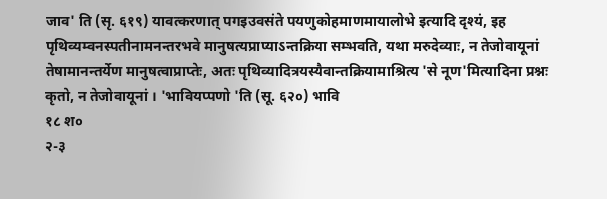जाव' ति (सृ. ६१९) यावत्करणात् पगइउवसंते पयणुकोहमाणमायालोभे इत्यादि दृश्यं, इह पृथिव्यम्वनस्पतीनामनन्तरभवे मानुषत्यप्राप्याऽन्तक्रिया सम्भवति, यथा मरुदेव्याः, न तेजोवायूनां तेषामानन्तर्येण मानुषत्वाप्राप्तेः, अतः पृथिव्यादित्रयस्यैवान्तक्रियामाश्रित्य 'से नूण'मित्यादिना प्रश्नः कृतो, न तेजोवायूनां । 'भावियप्पणो 'ति (सू. ६२०) भावि
१८ श०
२-३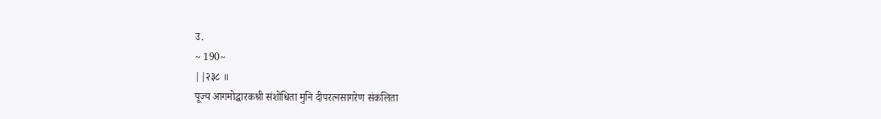उ.
~ 190~
||२३८ ॥
पूज्य आगमोद्धारकश्री संशोधिता मुनि दीपरत्नसागरेण संकलिता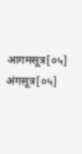आगमसूत्र[०५] अंगसूत्र[०५]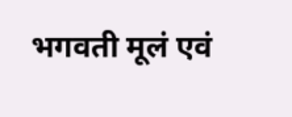भगवती मूलं एवं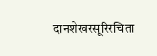दानशेखरसूरिरचिता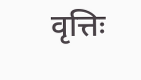वृत्तिः